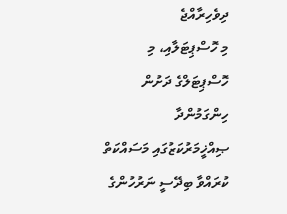ދިވެހިރާއްޖެ
މި ހޮސްޕިޓަލާއި، މި ހޮސްޕިޓަލްގެ ދަށުން ހިންގަމުންދާ ޞިއްޚީމަރުކަޒުގައި މަސައްކަތް ކުރައްވާ ބިދޭސީ ނަރުހުންގެ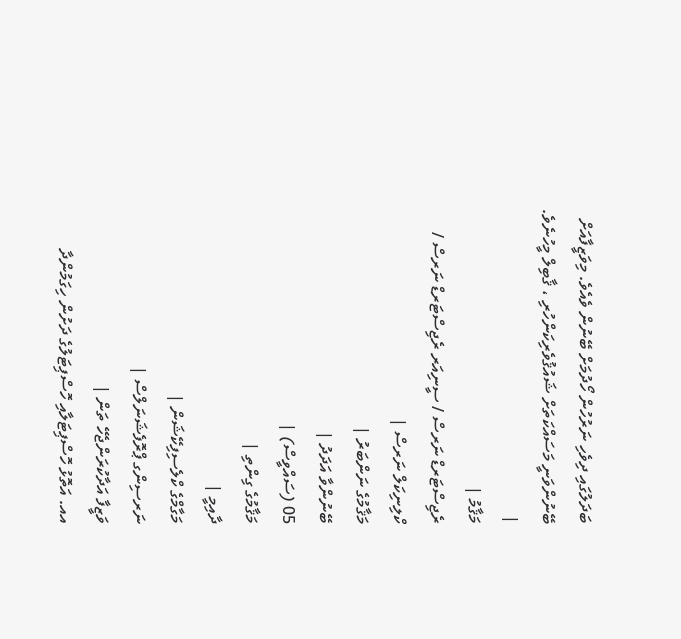ބަދަލުގައި ދިވެހި ނަރުހުން ހޯދުމަށް ބޭނުން ވެއެވެ. މިވަޒީފާއަށް ބޭނުންވަނީ މަސައްކަތަށް ޝައުޤުވެރިކަންހުރި ، ޤާބިލް މީހުނެވެ. |
މަޤާމު |
ރެޖިސްޓަރޑް ނަރސް / ސީނިއަރ ރެޖިސްޓަރޑް ނަރސް / ކްލިނިކަލް ނަރސް |
މަޤާމުގެ ނަންބަރު |
ބޭނުންވާ އަދަދު |
05 (ސައްވީސް) |
މަޤާމުގެ ގިންތި |
ދާއިމީ |
މަގާމްގެ ކްލެސިފިކޭޝަން |
ނަރސިންގ ޕްރޮފެޝަނަލްސް |
ވަޒީފާ އަދާކުރަންޖެހޭ ތަން |
އއ. އަތޮޅު ހޮސްޕިޓަލާއި ހޮސްޕިޓަލުގެ ދަށުން ހިގަމުންދާ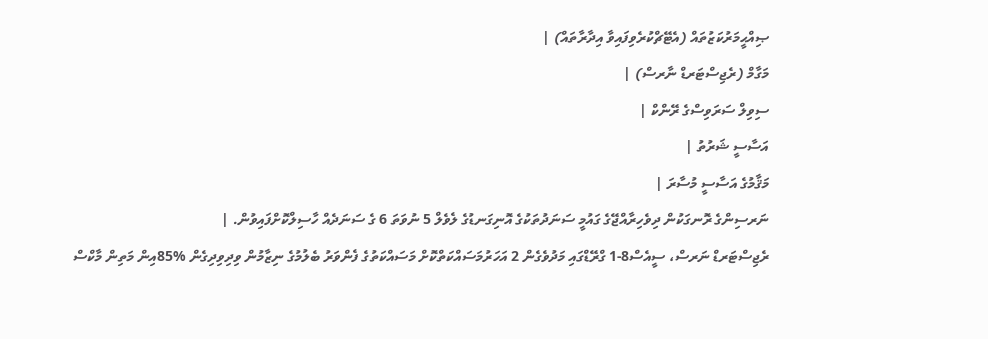ޞިއްޙީމަރުކަޒުތައް (އެޓޭޗްކުރެވިފައިވާ އިދާރާތައް) |
މަގާމް (ރެޖިސްޓަރޑް ނާރސް) |
ސިވިލް ސަރަވިސްގެ ރޭންކް |
އަސާސީ ޝަރުތު |
މަޤާމުގެ އަސާސީ މުސާރަ |
ނަރސިންގެ ރޮނގަކުން ދިވެހިރާއްޖޭގެ ގައުމީ ސަނަދުތަކުގެ އޮނިގަނޑުގެ ލެވެލް 5 ނުވަތަ 6 ގެ ސަނަދެއް ހާސިލްކޮށްފައިވުން. |
ރެޖިސްޓަރޑް ނަރސް، ސީއެސް8-1 ގްރޭޑްގައި މަދުވެގެން 2 އަހަރުމަސައްކަތްކޮށް މަސައްކަތުގެ ފެންވަރު ބެލުމުގެ ނިޒާމުން ވިދިވިދިގެން %85އިން މަތިން މާކްސް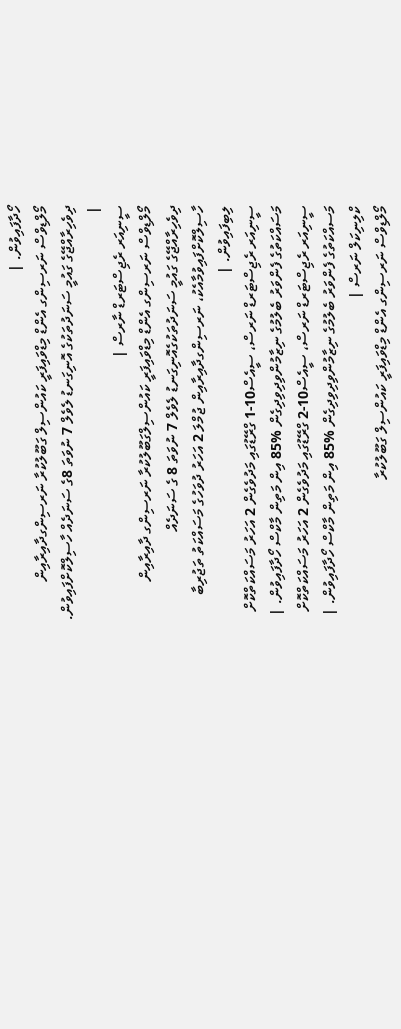ހޯދާފައިވުން. |
މޯލްޑިވްސް ނަރސިންގ އެންޑް މިޑްވައިފަރީ ކައުންސިލް ގަބޫލުކުރާ ނަރސިންގދާއިރާއިން ދިވެހިރާއްޖޭގެ ގައުމީ ސަނަދުތަކުގެ އޮނިގަނޑު ލެވެލް 7 ނުވަތަ 8ގެ ސަނަދެއް ހާސިލްކޮށްފައިވުން. |
ސީނިއަރ ރެޖިސްޓަރޑް ނާރސް |
މޯލްޑިވްސް ނަރސިންގ އެންޑް މިޑްވައިފަރީ ކައުންސިލްގަބޫލުކުރާ ނަރސިންގ ދާއިރާއިން ދިވެހިރާއްޖޭގެ ގައުމީ ސަނަދުތަކުގެއޮނިގަނޑު ލެވެލް 7 ނުވަތަ 8 ގެ ސަނަދެއް ހާސިލްކޮށްފައިވުމާއެކު، ނަރސިންގދާއިރާއިން ޖުމްލަ 2 އަހަރު ދުވަހުގެ މަސައްކަތު ތަޖުރިބާ ލިބިފައިވުން. |
ސީނިއަރ ރެޖިސްޓަރޑް ނަރސް، ސީއެސް10-1 ގްރޭޑުގައި މަދުވެގެން 2 އަހަރު މަސައްކަތްކޮށް މަސައްކަތުގެ ފެންވަރު ބެލުމުގެ ނިޒާމުންވިދިވިދިގެން %85 އިން މަތިން މާކްސް ހޯދާފައިވުން. |
ސީނިއަރ ރެޖިސްޓަރޑް ނަރސް، ސީއެސް10-2 ގްރޭޑުގައި މަދުވެގެން 2 އަހަރު މަސައްކަތްކޮށް މަސއްކަތުގެ ފެންވަރު ބެލުމުގެ ނިޒާމުންވިދިވިދިގެން %85 އިން މަތިން މާކްސް ހޯދާފައިވުން. |
ކްލިނިކަލް ނަރސް |
މޯލްޑިވްސް ނަރސިންގ އެންޑް މިޑްވައިފަރީ ކައުންސިލް ގަބޫލުކުރާ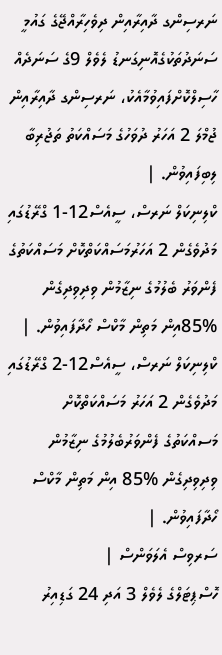ނަރސިންގ ދާއިރާއިން ދިވެހިރާއްޖޭގެ ގައުމީ ސަނަދުތަކުގެއޮނިގަނޑު ލެވެލް 9ގެ ސަނަދެއް ހާސިލްކޮށްފައިވުމާއެކު، ނަރސިންގ ދާއިރާއިން ޖުމްލަ 2 އަހަރު ދުވަހުގެ މަސައްކަތު ތަޖުރިބާ ލިބިފައިވުން. |
ކްލިނިކަލް ނަރސް، ސީއެސް12-1 ގްރޭޑުގައި މަދުވެގެން 2 އަހަރުމަސައްކަތްކޮށް މަސައްކަތުގެ ފެންވަރު ބެލުމުގެ ނިޒާމުން ވިދިވިދިގެން %85އިން މަތިން މާކްސް ހޯދާފައިވުން. |
ކްލިނިކަލް ނަރސް، ސީއެސް12-2 ގްރޭޑުގައި މަދުވެގެން 2 އަހަރު މަސައްކަތްކޮށް މަސއްކަތުގެ ފެންވަރުބެލުމުގެ ނިޒާމުން ވިދިވިދިގެން %85 އިން މަތިން މާކްސް ހޯދާފައިވުން. |
ސަރވިސް އެލަވަންސް |
ހޮސްޕިޓަލްގެ ލެވެލް 3 އަދި 24 ގަޑިއިރު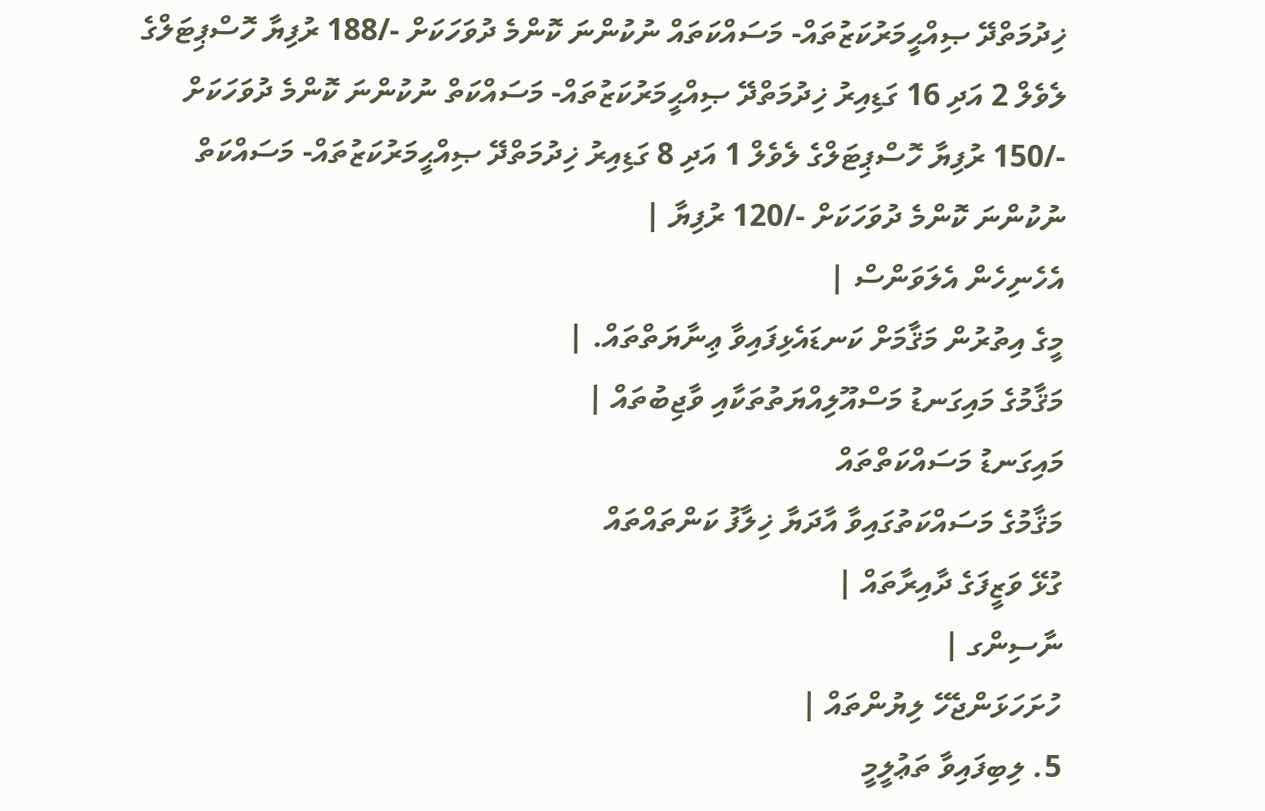ޚިދުމަތްދޭ ޞިއްޙީމަރުކަޒުތައް- މަސައްކަތައް ނުކުންނަ ކޮންމެ ދުވަހަކަށް -/188 ރުފިޔާ ހޮސްޕިޓަލްގެ ލެވެލް 2 އަދި 16 ގަޑިއިރު ޚިދުމަތްދޭ ޞިއްޙީމަރުކަޒުތައް- މަސައްކަތް ނުކުންނަ ކޮންމެ ދުވަހަކަށް -/150 ރުފިޔާ ހޮސްޕިޓަލްގެ ލެވެލް 1 އަދި 8 ގަޑިއިރު ޚިދުމަތްދޭ ޞިއްޙީމަރުކަޒުތައް- މަސައްކަތް ނުކުންނަ ކޮންމެ ދުވަހަކަށް -/120 ރުފިޔާ |
އެހެނިހެން އެލަވަންސް |
މީގެ އިތުރުން މަޤާމަށް ކަނޑައެޅިފައިވާ ޢިނާޔަތްތައް. |
މަޤާމުގެ މައިގަނޑު މަސްއޫލިއްޔަތުތަކާއި ވާޖިބުތައް |
މައިގަނޑު މަސައްކަތްތައް
މަޤާމުގެ މަސައްކަތުގައިވާ އާދަޔާ ޚިލާފު ކަންތައްތައް
ގުޅޭ ވަޒީފަގެ ދާއިރާތައް |
ނާސިންގ |
ހުށަހަޅަންޖެހޭ ލިޔުންތައް |
5. ލިބިފައިވާ ތަޢުލީމީ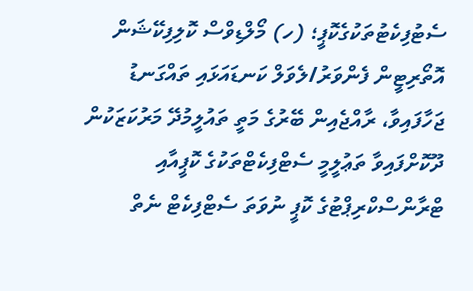ސެޓުފިކެޓުތަކުގެކޮޕީ؛ (ހ) މޯލްޑިވްސް ކޮލިފިކޭޝަން އޮތޯރިޓީން ފެންވަރު/ލެވަލް ކަނޑައަޅައި ތައްގަނޑު ޖަހާފައިވާ، ރާއްޖެއިން ބޭރުގެ މަތީ ތައުލީމުދޭ މަރުކަޒަކުން ދޫކޮށްފައިވާ ތަޢުލީމީ ސެޓްފިކެޓްތަކުގެ ކޮޕީއާއި ޓްރާންސްކްރިޕްޓުގެ ކޮޕީ ނުވަތަ ސެޓްފިކެޓް ނެތް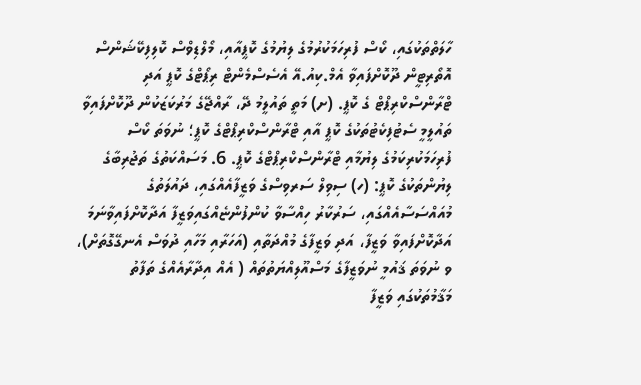ހާލަތްތަކުގައި، ކޯސް ފުރިހަމަކުރުމުގެ ލިޔުމުގެ ކޮޕީއާއި، މޯލްޑިވްސް ކޮލިފިކޭޝަންސް އޮތޯރިޓީން ދޫކޮށްފައިވާ އެމް.ކިއު.އޭ އެސެސްމެންޓް ރިޕޯޓްގެ ކޮޕީ އަދި ޓްރާންސްކްރިޕްޓް ގެ ކޮޕީ. (ށ) މަތީ ތައުލީމު ދޭ، ރާއްޖޭގެ މަރުކަޒަކުން ދޫކޮށްފައިވާ ތައުލީމީ ސެޓުފިކެޓުތަކުގެ ކޮޕީ އާއި ޓްރާންސްކްރިޕްޓްގެ ކޮޕީ؛ ނުވަތަ ކޯސް ފުރިހަމަކުރިކަމުގެ ލިޔުމާއި ޓްރާންސްކްރިޕްޓްގެ ކޮޕީ. 6. މަސައްކަތުގެ ތަޖުރިބާގެ ލިޔުންތަކުގެ ކޮޕީ: (ހ) ސިވިލް ސަރވިސްގެ ވަޒީފާއެއްގައި، ދައުލަތުގެ މުއައްސަސާއެއްގައި، ސަރުކާރު ހިއްސާވާ ކުންފުންޏެއްގައިވަޒީފާ އަދާކޮށްފައިވާނަމަ އަދާކޮށްފައިވާ ވަޒީފާ، އަދި ވަޒީފާގެ މުއްދަތާއި (އަހަރާއި މަހާއި ދުވަސް އެނގޭގޮތަށް)، ވ ނުވަތަ ޤައުމީ ނުވަޒީފާގެ މަސްއޫލިއްޔަތުތައް ( އެއް އިދާރާއެއްގެ ތަފާތު މަޤާމުތަކުގައި ވަޒީފާ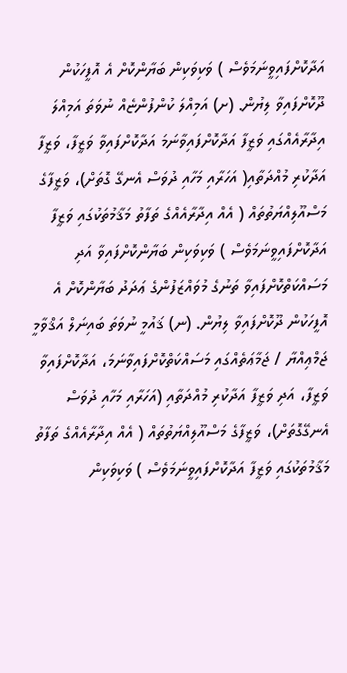އަދާކޮށްފައިވީނަމަވެސް ) ވަކިވަކިން ބަޔާންކޮށް އެ އޮފީހަކުން ދޫކޮށްފައިވާ ލިޔުން. (ށ) އަމިއްލަ ކުންފުންޏެއް ނުވަތަ އަމިއްލަ އިދާރާއެއްގައި ވަޒީފާ އަދާކޮށްފައިވާނަމަ އަދާކޮށްފައިވާ ވަޒީފާ، ވަޒީފާ އަދާކުރި މުއްދަތާއި( އަހަރާއި މަހާއި ދުވަސް އެނގޭ ގޮތަށް)، ވަޒީފާގެ މަސްއޫލިއްޔަތުތައް ( އެއް އިދާރާއެއްގެ ތަފާތު މަޤާމުތަކުގައި ވަޒީފާ އަދާކޮށްފައިވީނަމަވެސް ) ވަކިވަކިން ބަޔާންކޮށްފައިވާ އަދި މަސައްކަތްކޮށްފައިވާ ތަނުގެ މުވައްޒަފުންގެ ޢަދަދު ބަޔާންކޮށް އެ އޮފީހަކުން ދޫކޮށްފައިވާ ލިޔުން. (ނ) ޤައުމީ ނުވަތަ ބައިނަލް އަޤްވާމީ ޖަމްޢިއްޔާ / ޖަމާޢަތެއްގައި މަސައްކަތްކޮށްފައިވާނަމަ، އަދާކޮށްފައިވާ ވަޒީފާ، އަދި ވަޒީފާ އަދާކުރި މުއްދަތާއި (އަހަރާއި މަހާއި ދުވަސް އެނގޭގޮތަށް)، ވަޒީފާގެ މަސްއޫލިއްޔަތުތައް ( އެއް އިދާރާއެއްގެ ތަފާތު މަޤާމުތަކުގައި ވަޒީފާ އަދާކޮށްފައިވީނަމަވެސް ) ވަކިވަކިން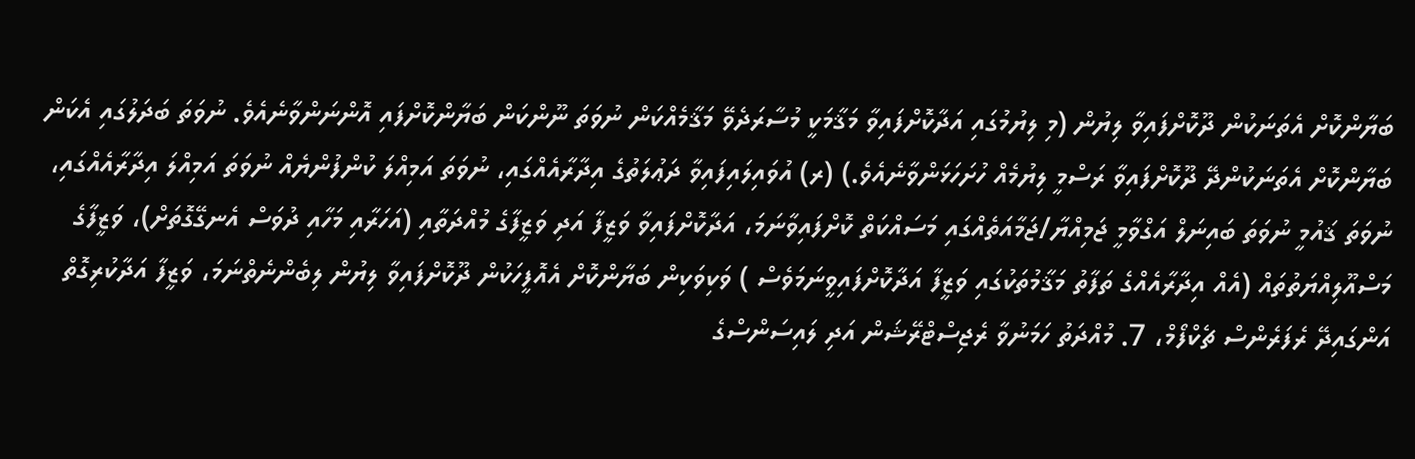ބަޔާންކޮށް އެތަނަކުން ދޫކޮށްފައިވާ ލިޔުން (މި ލިޔުމުގައި އަދާކޮށްފައިވާ މަޤާމަކީ މުސާރަދެވޭ މަޤާމެއްކަން ނުވަތަ ނޫންކަން ބަޔާންކޮށްފައި އޮންނަންވާނެއެވެ. ނުވަތަ ބަދަލުގައި އެކަން ބަޔާންކޮށް އެތަނަކުންދޭ ދޫކޮށްފައިވާ ރަސްމީ ލިޔުމެއް ހުށަހަޅަންވާނެއެވެ.) (ރ) އުވައިލައިފައިވާ ދަޢުލަތުގެ އިދާރާއެއްގައި، ނުވަތަ އަމިއްލަ ކުންފުންޔެއް ނުވަތަ އަމިއްލަ އިދާރާއެއްގައި، ނުވަތަ ޤައުމީ ނުވަތަ ބައިނަލް އަގްވާމީ ޖަމިއްޔާ/ޖަމާއަތެއްގައި މަސައްކަތް ކޮށްފައިވާނަމަ، އަދާކޮށްފައިވާ ވަޒީފާ އަދި ވަޒީފާގެ މުއްދަތާއި (އަހަރާއި މަހާއި ދުވަސް އެނގޭގޮތަށް)، ވަޒީފާގެ މަސްއޫލިއްޔަތުތައް (އެއް އިދާރާއެއްގެ ތަފާތު މަޤާމުތަކުގައި ވަޒީފާ އަދާކޮށްފައިވީނަމަވެސް ) ވަކިވަކިން ބަޔާންކޮށް އެއޮފީހަކުން ދޫކޮށްފައިވާ ލިޔުން ލިބެންނެތްނަމަ، ވަޒީފާ އަދާކުރިގޮތް އަންގައިދޭ ރެފަރެންސް ޗެކްފޯމް، 7. މުއްދަތު ހަމަނުވާ ރެޖިސްޓްރޭޝަން އަދި ލައިސަންސްގެ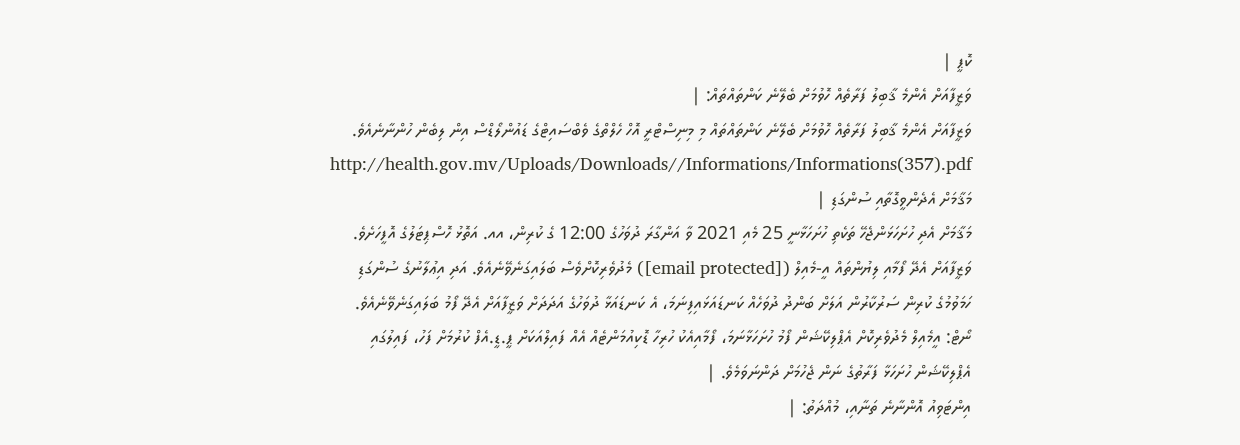ކޮޕީ |
ވަޒީފާއަށް އެންމެ ޤާބިލު ފަރާތެއް ހޮވުމަށް ބެލޭނެ ކަންތައްތައް: |
ވަޒީފާއަށް އެންމެ ޤާބިލު ފަރާތެއް ހޮވުމަށް ބެލޭނެ ކަންތައްތައް މި މިނިސްޓްރީ އޮހް ހެލްތްގެ ވެބްސައިޓްގެ ޑައުންލޯޑްސް އިން ލިބެން ހުންނާނެއެވެ. http://health.gov.mv/Uploads/Downloads//Informations/Informations(357).pdf
މަޤާމަށް އެދެންވީގޮތާއި ސުންގަޑި |
މަޤާމަށް އެދި ހުށަހަޅަންޖެހޭ ތަކެތި ހުށަހަޅާނީ 25 މެއި 2021 ވާ އަންގާރަ ދުވަހުގެ 12:00 ގެ ކުރިން، އއ. އަތޮޅު ހޮސްޕިޓަލުގެ އޮފީހަށެވެ. ވަޒީފާއަށް އެދޭ ފޯމާއި ލިޔުންތައް އީ-މެއިލް ([email protected]) މެދުވެރިކޮށްވެސް ބަލައިގަނެވޭނެއެވެ. އަދި އިޢުލާނުގެ ސުންގަޑި ހަމަވުމުގެ ކުރިން ސަރުކާރުން އަލަށް ބަންދު ދުވަހެއް ކަނޑައަޅައިފިނަމަ، އެ ކަނޑައަޅާ ދުވަހުގެ އަދަދަށް ވަޒީފާއަށް އެދޭ ފޯމު ބަލައިގަނެވޭނެއެވެ. ނޯޓް: އީމެއިލް މެދުވެރިކޮށް އެޕްލިކޭޝަން ފޯމު ހުށަހަޅާނަމަ، ފޯމާއިއެކު ހުރިހާ ޑޮކިއުމަންޓެއް އެއް ފައިލްއަކަށް ޕީ.ޑީ.އެފް ކުރުމަށް ފަހު، ފައިލުގައި އެޕްލިކޭޝަން ހުށަހަޅާ ފަރާތުގެ ނަން ޖެހުމަށް ދަންނަވަމެވެ. |
އިންޓަވިއު އޮންނާނެ ތަނާއި، މުއްދަތު: |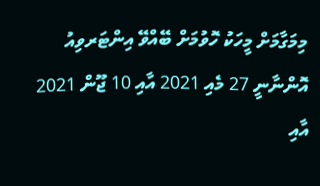މިމަގާމަށް މީހަކު ހޮވުމަށް ބޭއްވޭ އިންޓަރވިއު އޮންނާނީ 27 މެއި 2021 އާއި 10 ޖޫން 2021 އާއި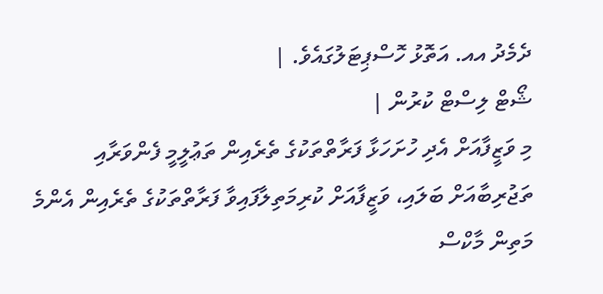ދެމެދު އއ. އަތޮޅު ހޮސްޕިޓަލުގައެވެ. |
ޝޯޓް ލިސްޓް ކުރުން |
މި ވަޒީފާއަށް އެދި ހުށަހަޅާ ފަރާތްތަކުގެ ތެރެއިން ތަޢުލީމީ ފެންވަރާއި ތަޖުރިބާއަށް ބަލައި، ވަޒީފާއަށް ކުރިމަތިލާފައިވާ ފަރާތްތަކުގެ ތެރެއިން އެންމެ މަތިން މާކްސް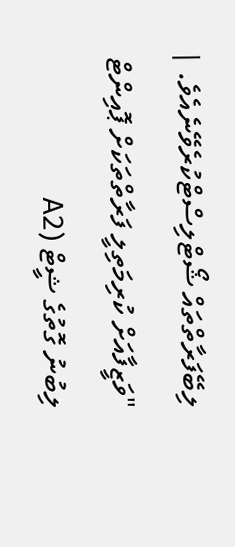ލިބޭފަރާތްތައް ޝޯޓްލިސްޓްކުރެވޭނެއެވެ. |
"ވަޒީފާއަށް ކުރިމަތިލީ ފަރާތްތަކަށް ޕޮއިންޓް ލިބުނު ގޮތުގެ ޝީޓް (A2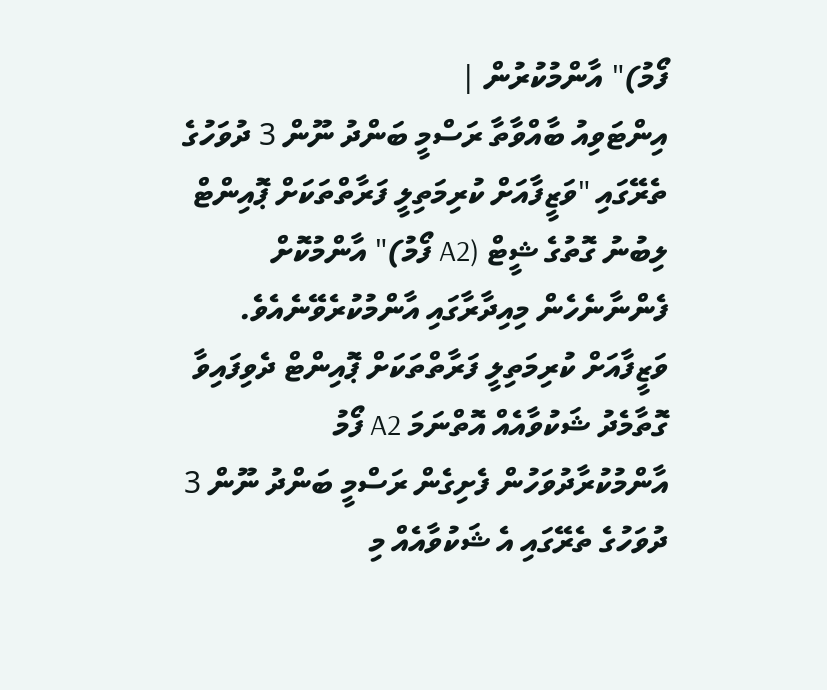ފޯމު)" އާންމުކުރުން |
އިންޓަވިއު ބާއްވާތާ ރަސްމީ ބަންދު ނޫން 3 ދުވަހުގެ ތެރޭގައި "ވަޒީފާއަށް ކުރިމަތިލީ ފަރާތްތަކަށް ޕޮއިންޓް ލިބުނު ގޮތުގެ ޝީޓް (A2 ފޯމު)" އާންމުކޮށް ފެންނާނެހެން މިއިދާރާގައި އާންމުކުރެވޭނެއެވެ. ވަޒީފާއަށް ކުރިމަތިލީ ފަރާތްތަކަށް ޕޮއިންޓް ދެވިފައިވާ ގޮތާމެދު ޝަކުވާއެއް އޮތްނަމަ A2 ފޯމު އާންމުކުރާދުވަހުން ފެށިގެން ރަސްމީ ބަންދު ނޫން 3 ދުވަހުގެ ތެރޭގައި އެ ޝަކުވާއެއް މި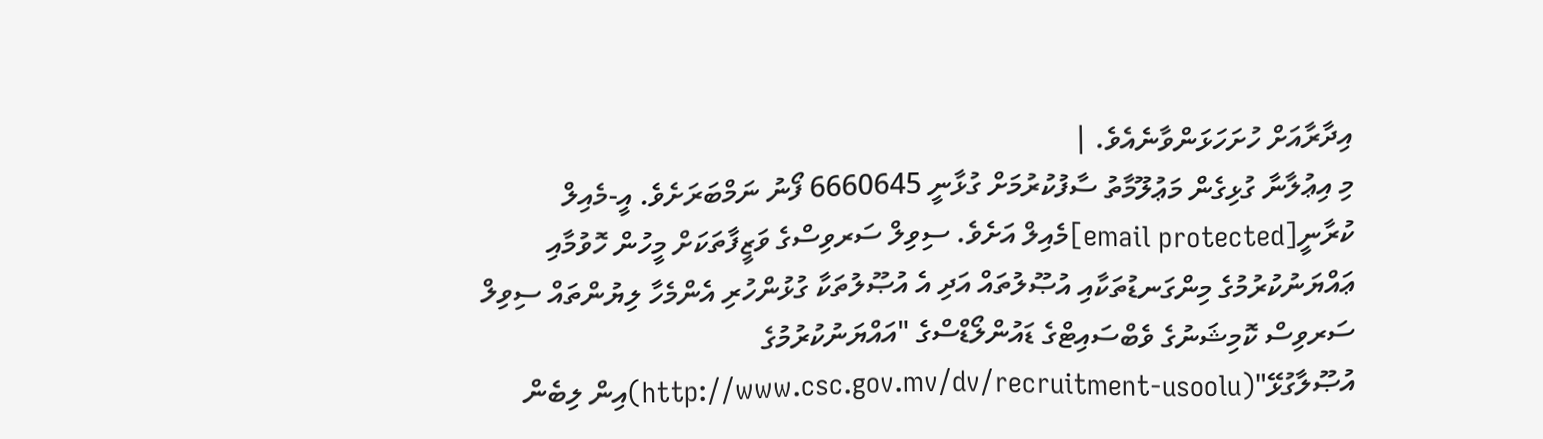އިދާރާއަށް ހުށަހަޅަންވާނެއެވެ. |
މި އިޢުލާނާ ގުޅިގެން މަޢުލޫމާތު ސާފުކުރުމަށް ގުޅާނީ 6660645 ފޯނު ނަމްބަރަށެވެ. އީ-މެއިލް ކުރާނީ[email protected]މެއިލް އަށެވެ. ސިވިލް ސަރވިސްގެ ވަޒީފާތަކަށް މީހުން ހޮވުމާއި ޢައްޔަނުކުރުމުގެ މިންގަނޑުތަކާއި އުޞޫލުތައް އަދި އެ އުޞޫލުތަކާ ގުޅުންހުރި އެންމެހާ ލިޔުންތައް ސިވިލް ސަރވިސް ކޮމިޝަނުގެ ވެބްސައިޓްގެ ޑައުންލޯޑްސްގެ "އައްޔަނުކުރުމުގެ އުޞޫލާގުޅޭ"(http://www.csc.gov.mv/dv/recruitment-usoolu)އިން ލިބެން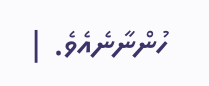ހުންނާނެއެވެ. |